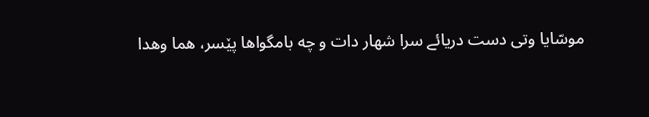موسّایا وتی دست دریائے سرا شهار دات و چه بامگواها پێسر، هما وهدا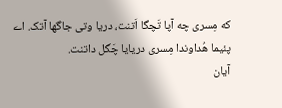که مِسری چه آپا تَچگا اَتنت، دریا وتی جاگها آتک. اے پئیما هُداوندا مِسری دریایا چَگل داتنت.
آیان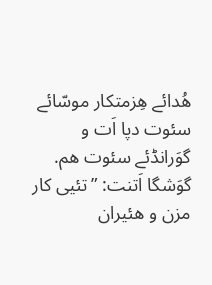هُدائے هِزمتکار موسّائے سئوت دپا اَت و گوَرانڈئے سئوت هم. گوَشگا اَتنت: ”تئیی کار مزن و هئیران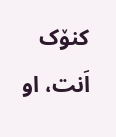کنۆک اَنت، او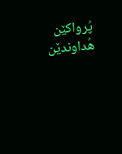پُرواکێن هُداوندێن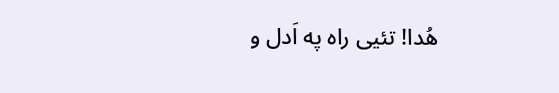هُدا! تئیی راه په اَدل و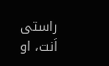راستی اَنت، او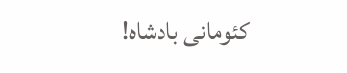کئومانی بادشاه!